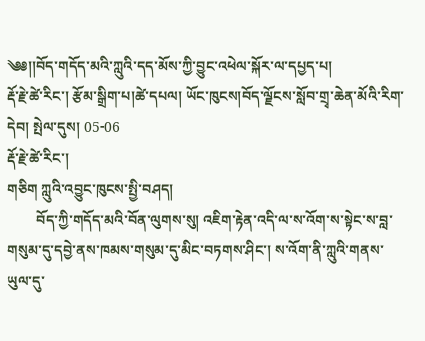༄༅།།བོད་གདོད་མའི་ཀླུའི་དད་མོས་ཀྱི་བྱུང་འཕེལ་སྐོར་ལ་དཔྱད་པ།
རྡོ་རྗེ་ཚེ་རིང་། རྩོམ་སྒྲིག་པ།ཚེ་དཔལ། ཡོང་ཁུངས།བོད་ལྗོངས་སློབ་གྲྭ་ཆེན་མོའི་རིག་དེབ། སྤེལ་དུས། 05-06
རྡོ་རྗེ་ཚེ་རིང་།
གཅིག ཀླུའི་འབྱུང་ཁུངས་སྤྱི་བཤད།
        བོད་ཀྱི་གདོད་མའི་བོན་ལུགས་སུ། འཇིག་རྟེན་འདི་ལ་ས་འོག་ས་སྟེང་ས་བླ་གསུམ་དུ་དབྱེ་ནས་ཁམས་གསུམ་དུ་མིང་བཏགས་ཤིང་། ས་འོག་ནི་ཀླུའི་གནས་ཡུལ་དུ་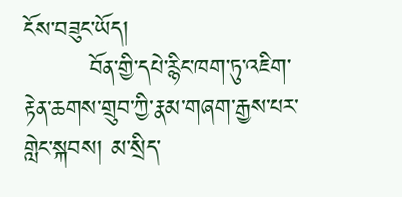ངོས་བཟུང་ཡོད།
        བོན་གྱི་དཔེ་རྙིང་ཁག་ཏུ་འཇིག་རྟེན་ཆགས་གྲུབ་ཀྱི་རྣམ་གཞག་རྒྱས་པར་གླེང་སྐབས། མ་སྲིད་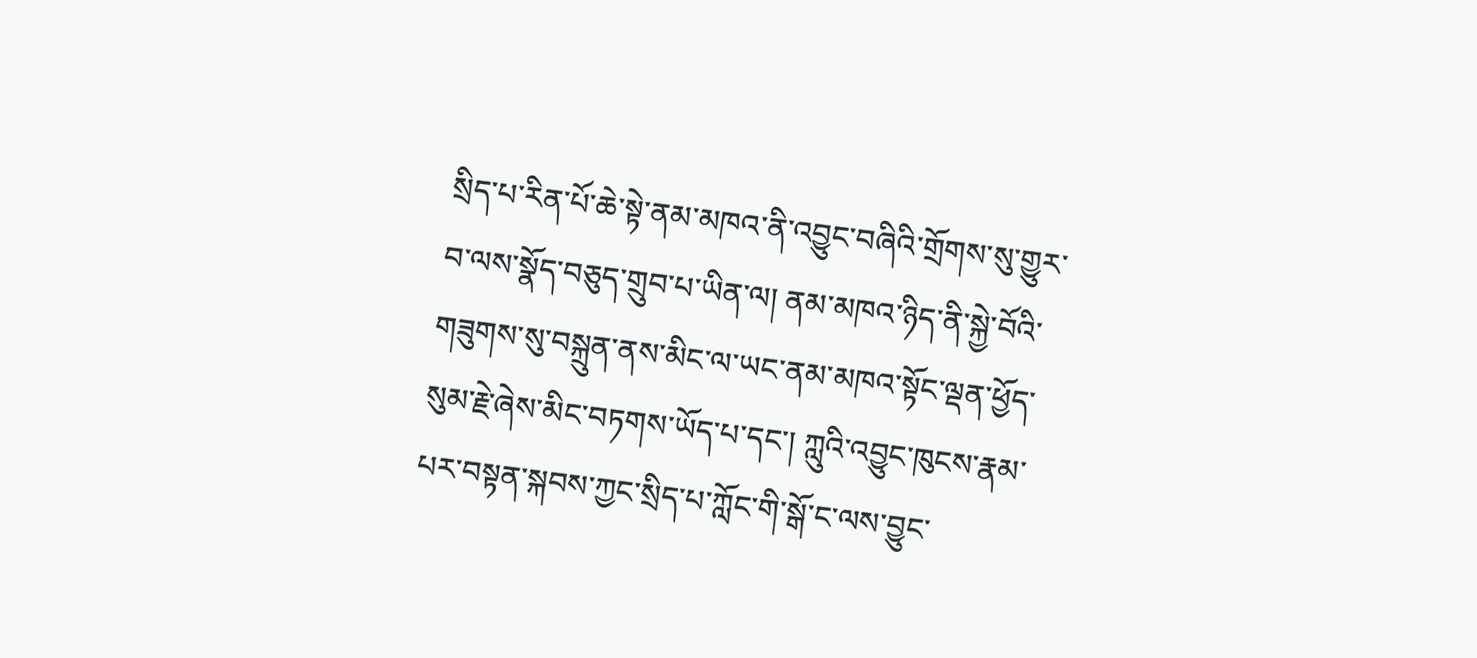སྲིད་པ་རིན་པོ་ཆེ་སྟེ་ནམ་མཁའ་ནི་འབྱུང་བཞིའི་གྲོགས་སུ་གྱུར་བ་ལས་སྣོད་བཅུད་གྲུབ་པ་ཡིན་ལ། ནམ་མཁའ་ཉིད་ནི་སྐྱེ་བོའི་གཟུགས་སུ་བསྐྲུན་ནས་མིང་ལ་ཡང་ནམ་མཁའ་སྟོང་ལྡན་ཕྱོད་སུམ་རྗེ་ཞེས་མིང་བཏགས་ཡོད་པ་དང་། ཀླུའི་འབྱུང་ཁུངས་རྣམ་པར་བསྟན་སྐབས་ཀྱང་སྲིད་པ་ཀློང་གི་སྒོ་ང་ལས་བྱུང་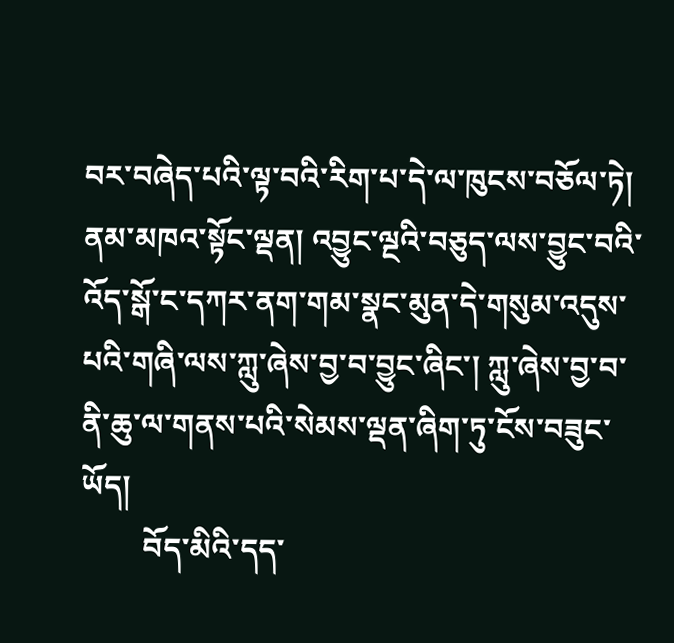བར་བཞེད་པའི་ལྟ་བའི་རིག་པ་དེ་ལ་ཁུངས་བཅོལ་ཏེ། ནམ་མཁའ་སྟོང་ལྡན། འབྱུང་ལྔའི་བཅུད་ལས་བྱུང་བའི་འོད་སྒོ་ང་དཀར་ནག་གམ་སྣང་མུན་དེ་གསུམ་འདུས་པའི་གཞི་ལས་ཀླུ་ཞེས་བྱ་བ་བྱུང་ཞིང་། ཀླུ་ཞེས་བྱ་བ་ནི་ཆུ་ལ་གནས་པའི་སེམས་ལྡན་ཞིག་ཏུ་ངོས་བཟུང་ཡོད།
        བོད་མིའི་དད་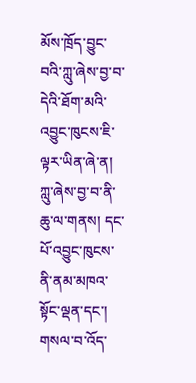མོས་ཁྲོད་བྱུང་བའི་ཀླུ་ཞེས་བྱ་བ་དེའི་ཐོག་མའི་འབྱུང་ཁུངས་ཇི་ལྟར་ཡིན་ཞེ་ན། ཀླུ་ཞེས་བྱ་བ་ནི་ཆུ་ལ་གནས། དང་པོ་འབྱུང་ཁུངས་ནི་ནམ་མཁའ་སྟོང་ལྡན་དང་། གསལ་བ་འོད་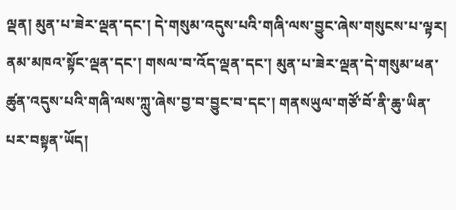ལྡན། མུན་པ་ཟེར་ལྡན་དང་། དེ་གསུམ་འདུས་པའི་གཞི་ལས་བྱུང་ཞེས་གསུངས་པ་ལྟར། ནམ་མཁའ་སྟོང་ལྡན་དང་། གསལ་བ་འོད་ལྡན་དང་། མུན་པ་ཟེར་ལྡན་དེ་གསུམ་ཕན་ཚུན་འདུས་པའི་གཞི་ལས་ཀླུ་ཞེས་བྱ་བ་བྱུང་བ་དང་། གནསཡུལ་གཙོ་བོ་ནི་ཆུ་ཡིན་པར་བསྟན་ཡོད།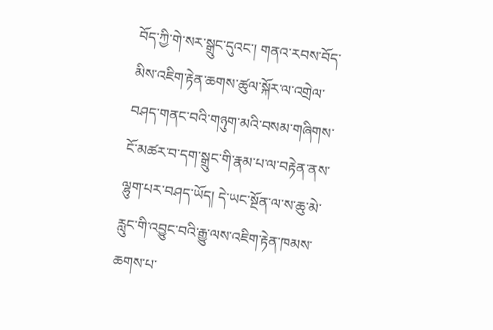བོད་ཀྱི་གེ་སར་སྒྲུང་དུའང་། གནའ་རབས་བོད་མིས་འཇིག་རྟེན་ཆགས་ཚུལ་སྐོར་ལ་འགྲེལ་བཤད་གནང་བའི་གཉུག་མའི་བསམ་གཞིགས་ངོ་མཚར་བ་དག་སྒྲུང་གི་རྣམ་པ་ལ་བརྟེན་ནས་ལྷུག་པར་བཤད་ཡོད། དེ་ཡང་སྔོན་ལ་ས་ཆུ་མེ་རླུང་གི་འབྱུང་བའི་རྒྱུ་ལས་འཇིག་རྟེན་ཁམས་ཆགས་པ་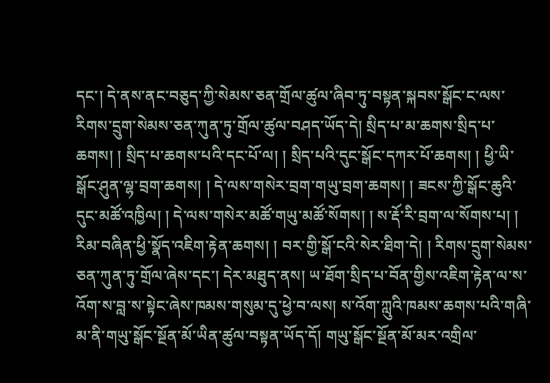དང་། དེ་ནས་ནང་བཅུད་ཀྱི་སེམས་ཅན་གྲོལ་ཚུལ་ཞིབ་ཏུ་བསྟན་སྐབས་སྒོང་ང་ལས་རིགས་དྲུག་སེམས་ཅན་ཀུན་ཏུ་གྲོལ་ཚུལ་བཤད་ཡོད་དེ། སྲིད་པ་མ་ཆགས་སྲིད་པ་ཆགས། ། སྲིད་པ་ཆགས་པའི་དང་པོ་ལ། ། སྲིད་པའི་དུང་སྒོང་དཀར་པོ་ཆགས། ། ཕྱི་ཡི་སྒོང་ཤུན་ལྷ་བྲག་ཆགས། ། དེ་ལས་གསེར་བྲག་གཡུ་བྲག་ཆགས། ། ཟངས་ཀྱི་སྒོང་ཆུའི་དུང་མཚོ་འཁྱིལ། ། དེ་ལས་གསེར་མཚོ་གཡུ་མཚོ་སོགས། ། ས་རྡོ་རི་བྲག་ལ་སོགས་པ། ། རིམ་བཞིན་ཕྱི་སྣོད་འཇིག་རྟེན་ཆགས། ། བར་གྱི་སྒོ་ངའི་སེར་ཐིག་དེ། ། རིགས་དྲུག་སེམས་ཅན་ཀུན་ཏུ་གྲོལ་ཞེས་དང་། དེར་མཐུད་ནས། ཡ་ཐོག་སྲིད་པ་བོན་གྱིས་འཇིག་རྟེན་ལ་ས་འོག་ས་བླ་ས་སྟེང་ཞེས་ཁམས་གསུམ་དུ་ཕྱེ་བ་ལས། ས་འོག་ཀླུའི་ཁམས་ཆགས་པའི་གཞི་མ་ནི་གཡུ་སྒོང་སྔོན་མོ་ཡིན་ཚུལ་བསྟན་ཡོད་དོ། གཡུ་སྒོང་སྔོན་མོ་མར་འགྲིལ་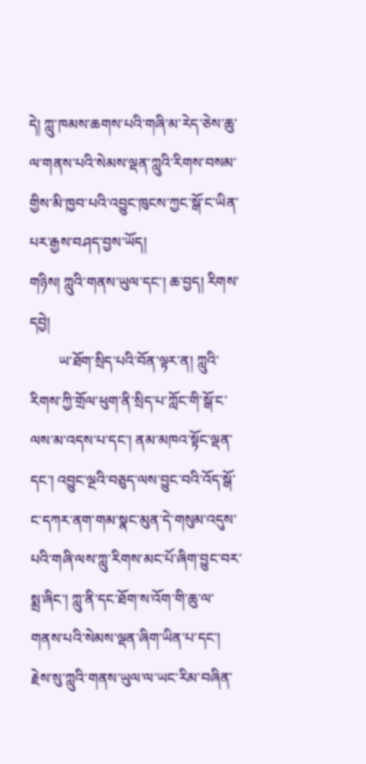དེ། ཀླུ་ཁམས་ཆགས་པའི་གཞི་མ་རེད་ཅེས་ཆུ་ལ་གནས་པའི་སེམས་ལྡན་ཀླུའི་རིགས་བསམ་གྱིས་མི་ཁྱབ་པའི་འབྱུང་ཁུངས་ཀྱང་སྒོ་ང་ཡིན་པར་རྒྱས་བཤད་བྱས་ཡོད།
གཉིས། ཀླུའི་གནས་ཡུལ་དང་། ཆ་བྱད། རིགས་དབྱེ།
        ཡ་ཐོག་སྲིད་པའི་བོན་ལྟར་ན། ཀླུའི་རིགས་ཀྱི་གྲོལ་ཕུག་ནི་སྲིད་པ་ཀློང་གི་སྒོ་ང་ལས་མ་འདས་པ་དང་། ནམ་མཁའ་སྟོང་ལྡན་དང་། འབྱུང་ལྔའི་བཅུད་ལས་བྱུང་བའི་འོད་སྒོ་ང་དཀར་ནག་གམ་སྣང་མུན་དེ་གསུམ་འདུས་པའི་གཞི་ལས་ཀླུ་རིགས་མང་པོ་ཞིག་བྱུང་བར་སྨྲ་ཞིང་། ཀླུ་ནི་དང་ཐོག་ས་འོག་གི་ཆུ་ལ་གནས་པའི་སེམས་ལྡན་ཞིག་ཡིན་པ་དང་། རྗེས་སུ་ཀླུའི་གནས་ཡུལ་ལ་ཡང་རིམ་བཞིན་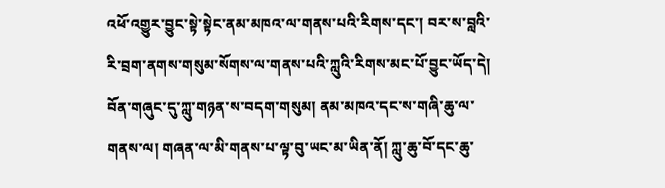འཕོ་འགྱུར་བྱུང་སྟེ་སྟེང་ནམ་མཁའ་ལ་གནས་པའི་རིགས་དང་། བར་ས་བླའི་རི་བྲག་ནགས་གསུམ་སོགས་ལ་གནས་པའི་ཀླུའི་རིགས་མང་པོ་བྱུང་ཡོད་དེ། བོན་གཞུང་དུ་ཀླུ་གཉན་ས་བདག་གསུམ། ནམ་མཁའ་དང་ས་གཞི་ཆུ་ལ་གནས་ལ། གཞན་ལ་མི་གནས་པ་ལྟ་བུ་ཡང་མ་ཡིན་ནོ། ཀླུ་ཆུ་བོ་དང་ཆུ་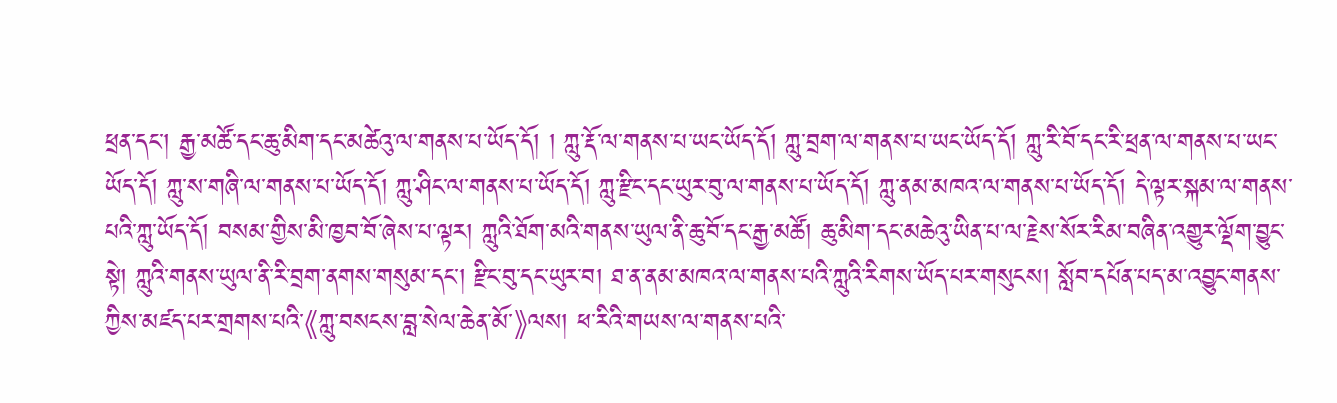ཕྲན་དང་། རྒྱ་མཚོ་དང་ཆུ་མིག་དང་མཚེའུ་ལ་གནས་པ་ཡོད་དོ། ། ཀླུ་རྡོ་ལ་གནས་པ་ཡང་ཡོད་དོ། ཀླུ་བྲག་ལ་གནས་པ་ཡང་ཡོད་དོ། ཀླུ་རི་བོ་དང་རི་ཕྲན་ལ་གནས་པ་ཡང་ཡོད་དོ། ཀླུ་ས་གཞི་ལ་གནས་པ་ཡོད་དོ། ཀླུ་ཤིང་ལ་གནས་པ་ཡོད་དོ། ཀླུ་རྫིང་དང་ཡུར་བུ་ལ་གནས་པ་ཡོད་དོ། ཀླུ་ནམ་མཁའ་ལ་གནས་པ་ཡོད་དོ། དེ་ལྟར་སྐམ་ལ་གནས་པའི་ཀླུ་ཡོད་དོ། བསམ་གྱིས་མི་ཁྱབ་བོ་ཞེས་པ་ལྟར། ཀླུའི་ཐོག་མའི་གནས་ཡུལ་ནི་ཆུ་བོ་དང་རྒྱ་མཚོ། ཆུ་མིག་དང་མཆེའུ་ཡིན་པ་ལ་རྗེས་སོར་རིམ་བཞིན་འགྱུར་ལྡོག་བྱུང་སྟེ། ཀླུའི་གནས་ཡུལ་ནི་རི་བྲག་ནགས་གསུམ་དང་། རྫིང་བུ་དང་ཡུར་བ། ཐ་ན་ནམ་མཁའ་ལ་གནས་པའི་ཀླུའི་རིགས་ཡོད་པར་གསུངས། སློབ་དཔོན་པད་མ་འབྱུང་གནས་ཀྱིས་མཛད་པར་གྲགས་པའི་《ཀླུ་བསངས་བླ་སེལ་ཆེན་མོ་》ལས། ཕ་རིའི་གཡས་ལ་གནས་པའི་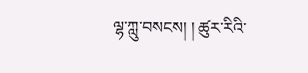ལྷ་ཀླུ་བསངས། ། ཚུར་རིའི་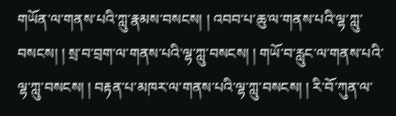གཡོན་ལ་གནས་པའི་ཀླུ་རྣམས་བསངས། ། འབབ་པ་ཆུ་ལ་གནས་པའི་ལྷ་ཀླུ་བསངས། ། སྲ་བ་བྲག་ལ་གནས་པའི་ལྷ་ཀླུ་བསངས། ། གཡོ་བ་རླུང་ལ་གནས་པའི་ལྷ་ཀླུ་བསངས། ། བརྟན་པ་མཁར་ལ་གནས་པའི་ལྷ་ཀླུ་བསངས། ། རི་བོ་ཀུན་ལ་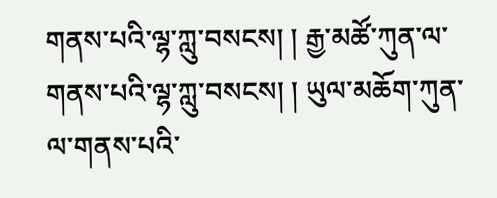གནས་པའི་ལྷ་ཀླུ་བསངས། ། རྒྱ་མཚོ་ཀུན་ལ་གནས་པའི་ལྷ་ཀླུ་བསངས། ། ཡུལ་མཆོག་ཀུན་ལ་གནས་པའི་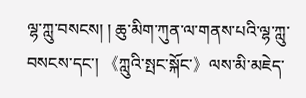ལྷ་ཀླུ་བསངས། ། ཆུ་མིག་ཀུན་ལ་གནས་པའི་ལྷ་ཀླུ་བསངས་དང་། 《ཀླུའི་སྤང་སྐོང་》ལས་མི་མཇེད་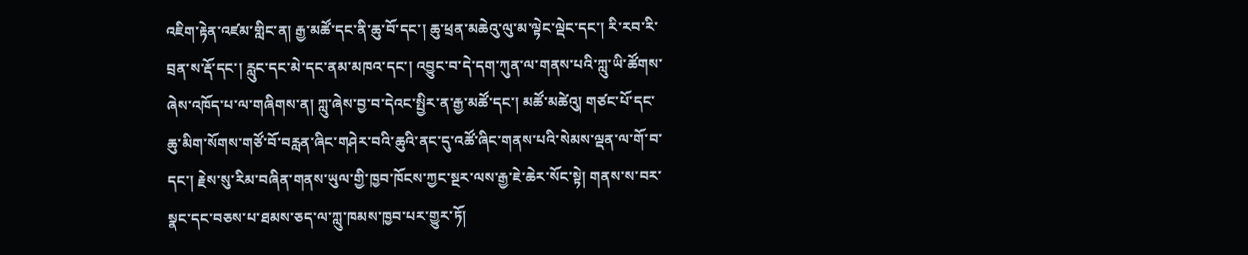འཇིག་རྟེན་འཛམ་གླིང་ན། རྒྱ་མཚོ་དང་ནི་ཆུ་བོ་དང་། ཆུ་ཕྲན་མཆེའུ་ལུ་མ་ལྟེང་ལྡེང་དང་། རི་རབ་རི་བྲན་ས་རྡོ་དང་། རླུང་དང་མེ་དང་ནམ་མཁའ་དང་། འབྱུང་བ་དེ་དག་ཀུན་ལ་གནས་པའི་ཀླུ་ཡི་ཚོགས་ཞེས་འཁོད་པ་ལ་གཞིགས་ན། ཀླུ་ཞེས་བྱ་བ་དེའང་སྤྱིར་ན་རྒྱ་མཚོ་དང་། མཚོ་མཚེའུ། གཙང་པོ་དང་ཆུ་མིག་སོགས་གཙོ་བོ་བརླན་ཞིང་གཤེར་བའི་ཆུའི་ནང་དུ་འཚོ་ཞིང་གནས་པའི་སེམས་ལྡན་ལ་གོ་བ་དང་། རྗེས་སུ་རིམ་བཞིན་གནས་ཡུལ་གྱི་ཁྱབ་ཁོངས་ཀྱང་སྔར་ལས་རྒྱ་ཇེ་ཆེར་སོང་སྟེ། གནས་ས་བར་སྣང་དང་བཅས་པ་ཐམས་ཅད་ལ་ཀླུ་ཁམས་ཁྱབ་པར་གྱུར་ཏོ།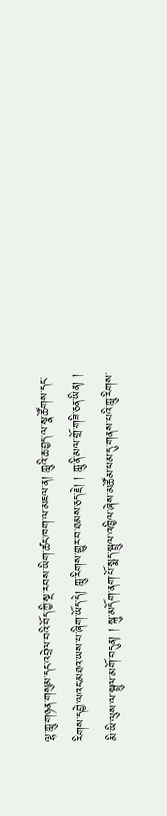ལྷ་ཀླུ་གཉན་གསུམ་དང་འབྲེལ་བའི་བོད་ཀྱི་སྔ་རབས་ཡིག་ཚང་ཁག་ལ་མཇལ་ན། ཀླུའི་ཆ་བྱད་ལ་སྣ་ཚོགས་དང་རིགས་དབྱེ་ལའང་མཐའ་ཡས་པ་ཞིག་ཡོད་དེ། ཀླུ་རིགས་གྱུར་བ་ཐམས་ཅད་རྗེ། ། ཀླུ་ནི་མལ་གྲོ་གཟི་ཅན་ཡིན། ། མི་ཡི་ལུས་ལ་སྦྲུལ་མགོ་བདུན། ། སྐུ་མདོག་ནག་པོ་སྨད་སྦྲུལ་འཁྱིལ་ཞེས་མཚོམ་ཕམ་དུ་གནས་པའི་ཀླུ་རིགས་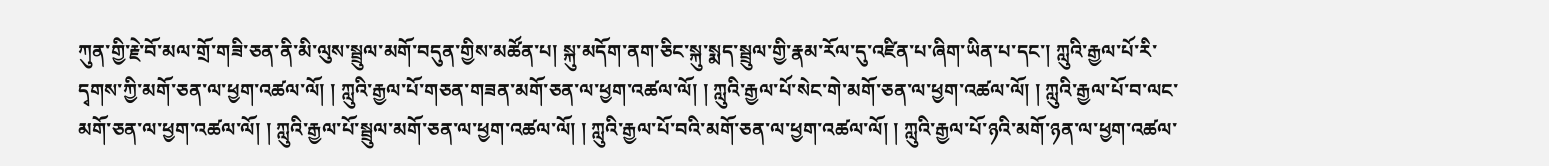ཀུན་གྱི་རྗེ་བོ་མལ་གྲོ་གཟི་ཅན་ནི་མི་ལུས་སྦྲུལ་མགོ་བདུན་གྱིས་མཚོན་པ། སྐུ་མདོག་ནག་ཅིང་སྐུ་སྨད་སྦྲུལ་གྱི་རྣམ་རོལ་དུ་འཛིན་པ་ཞིག་ཡིན་པ་དང་། ཀླུའི་རྒྱལ་པོ་རི་དྭགས་ཀྱི་མགོ་ཅན་ལ་ཕྱག་འཚལ་ལོ། ། ཀླུའི་རྒྱལ་པོ་གཅན་གཟན་མགོ་ཅན་ལ་ཕྱག་འཚལ་ལོ། ། ཀླུའི་རྒྱལ་པོ་སེང་གེ་མགོ་ཅན་ལ་ཕྱག་འཚལ་ལོ། ། ཀླུའི་རྒྱལ་པོ་བ་ལང་མགོ་ཅན་ལ་ཕྱག་འཚལ་ལོ། ། ཀླུའི་རྒྱལ་པོ་སྦྲུལ་མགོ་ཅན་ལ་ཕྱག་འཚལ་ལོ། ། ཀླུའི་རྒྱལ་པོ་བའི་མགོ་ཅན་ལ་ཕྱག་འཚལ་ལོ། ། ཀླུའི་རྒྱལ་པོ་ཉའི་མགོ་ཉན་ལ་ཕྱག་འཚལ་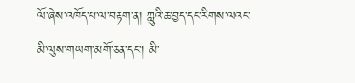ལོ་ཞེས་འཁོད་པ་ལ་བརྟག་ན། ཀླུའི་ཆ་བྱད་དང་རིགས་ལའང་མི་ལུས་གཡག་མགོ་ཅན་དང་། མི་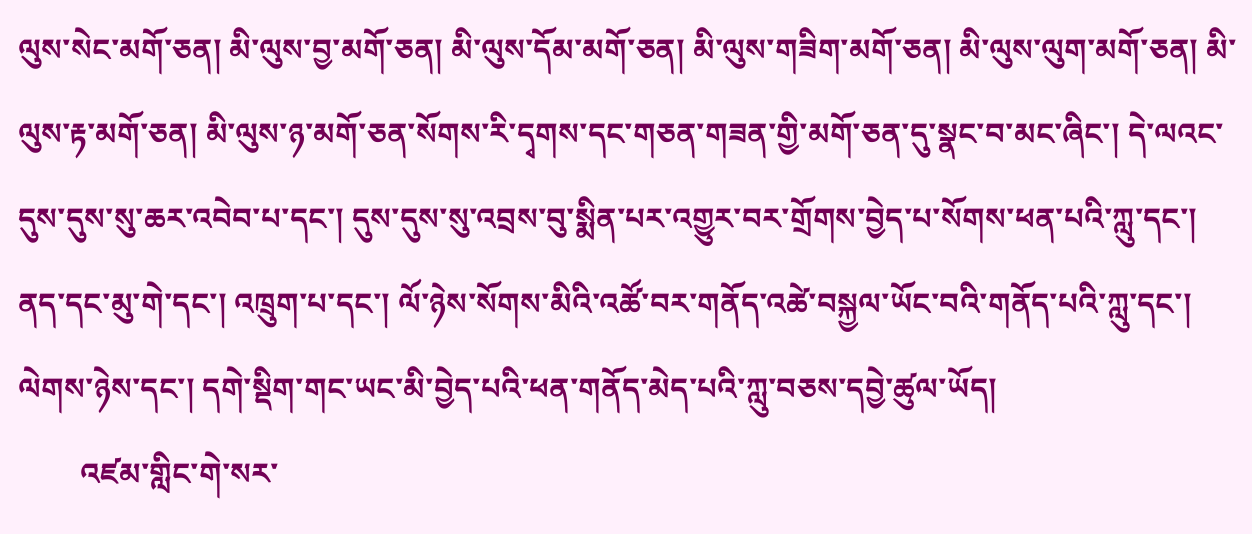ལུས་སེང་མགོ་ཅན། མི་ལུས་བྱ་མགོ་ཅན། མི་ལུས་དོམ་མགོ་ཅན། མི་ལུས་གཟིག་མགོ་ཅན། མི་ལུས་ལུག་མགོ་ཅན། མི་ལུས་རྟ་མགོ་ཅན། མི་ལུས་ཉ་མགོ་ཅན་སོགས་རི་དྭགས་དང་གཅན་གཟན་གྱི་མགོ་ཅན་དུ་སྣང་བ་མང་ཞིང་། དེ་ལའང་དུས་དུས་སུ་ཆར་འབེབ་པ་དང་། དུས་དུས་སུ་འབྲས་བུ་སྨིན་པར་འགྱུར་བར་གྲོགས་བྱེད་པ་སོགས་ཕན་པའི་ཀླུ་དང་། ནད་དང་མུ་གེ་དང་། འཁྲུག་པ་དང་། ལོ་ཉེས་སོགས་མིའི་འཚོ་བར་གནོད་འཚེ་བསྐྱལ་ཡོང་བའི་གནོད་པའི་ཀླུ་དང་། ལེགས་ཉེས་དང་། དགེ་སྡིག་གང་ཡང་མི་བྱེད་པའི་ཕན་གནོད་མེད་པའི་ཀླུ་བཅས་དབྱེ་ཚུལ་ཡོད།
        འཛམ་གླིང་གེ་སར་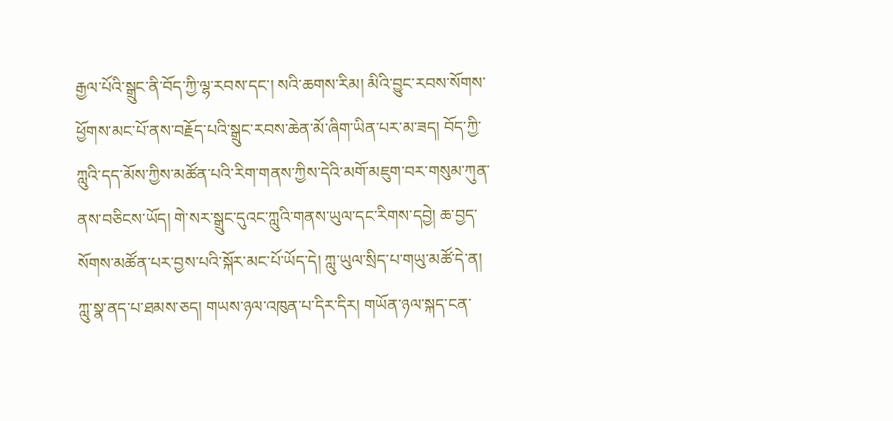རྒྱལ་པོའི་སྒྲུང་ནི་བོད་ཀྱི་ལྷ་རབས་དང་། སའི་ཆགས་རིམ། མིའི་བྱུང་རབས་སོགས་ཕྱོགས་མང་པོ་ནས་བརྗོད་པའི་སྒྲུང་རབས་ཆེན་མོ་ཞིག་ཡིན་པར་མ་ཟད། བོད་ཀྱི་ཀླུའི་དད་མོས་ཀྱིས་མཚོན་པའི་རིག་གནས་ཀྱིས་དེའི་མགོ་མཇུག་བར་གསུམ་ཀུན་ནས་བཅིངས་ཡོད། གེ་སར་སྒྲུང་དུའང་ཀླུའི་གནས་ཡུལ་དང་རིགས་དབྱེ། ཆ་བྱད་སོགས་མཚོན་པར་བྱས་པའི་སྐོར་མང་པོ་ཡོད་དེ། ཀླུ་ཡུལ་སྲིད་པ་གཡུ་མཚོ་དེ་ན། ཀླུ་སྣ་ནད་པ་ཐམས་ཅད། གཡས་ཉལ་འཁུན་པ་དིར་དིར། གཡོན་ཉལ་སྐད་ངན་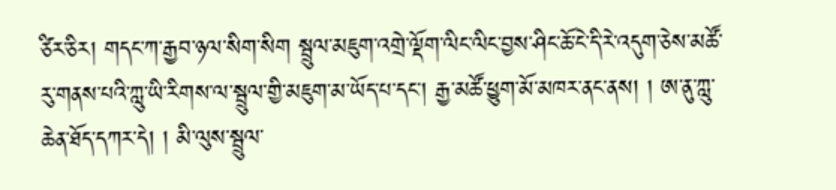ཙིར་ཅིར། གདང་ཀ་རྒྱབ་ཉལ་སིག་སིག སྦྲུལ་མཇུག་འགྲེ་ལྡོག་ལིང་ལིང་བྱས་ཤིང་ཆོ་ངེ་དི་རེ་འདུག་ཅེས་མཚོ་རུ་གནས་པའི་ཀླུ་ཡི་རིགས་ལ་སྦྲུལ་གྱི་མཇུག་མ་ཡོད་པ་དང་། རྒྱ་མཚོ་ཕྱུག་མོ་མཁར་ནང་ནས། ། ཨ་ནུ་ཀླུ་ཆེན་ཐོད་དཀར་དེ། ། མི་ལུས་སྦྲུལ་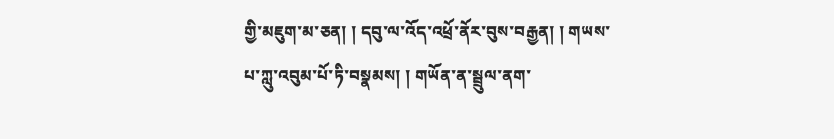གྱི་མཇུག་མ་ཅན། ། དབུ་ལ་འོད་འཕྲོ་ནོར་བུས་བརྒྱན། ། གཡས་པ་ཀླུ་འབུམ་པོ་ཏི་བསྣམས། ། གཡོན་ན་སྦྲུལ་ནག་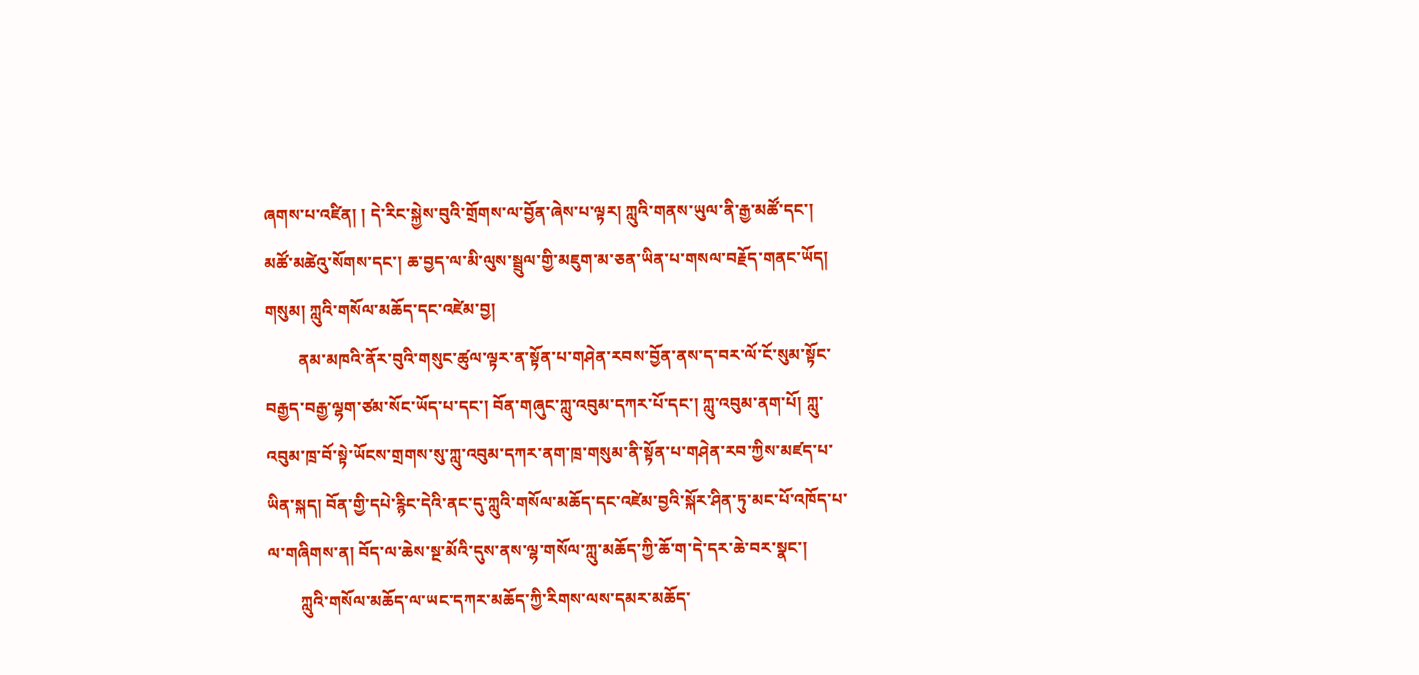ཞགས་པ་འཛིན། ། དེ་རིང་སྐྱེས་བུའི་གྲོགས་ལ་བྱོན་ཞེས་པ་ལྟར། ཀླུའི་གནས་ཡུལ་ནི་རྒྱ་མཚོ་དང་། མཚོ་མཚེའུ་སོགས་དང་། ཆ་བྱད་ལ་མི་ལུས་སྦྲུལ་གྱི་མཇུག་མ་ཅན་ཡིན་པ་གསལ་བརྗོད་གནང་ཡོད།
གསུམ། ཀླུའི་གསོལ་མཆོད་དང་འཛེམ་བྱ།
        ནམ་མཁའི་ནོར་བུའི་གསུང་ཚུལ་ལྟར་ན་སྟོན་པ་གཤེན་རབས་བྱོན་ནས་ད་བར་ལོ་ངོ་སུམ་སྟོང་བརྒྱད་བརྒྱ་ལྷག་ཙམ་སོང་ཡོད་པ་དང་། བོན་གཞུང་ཀླུ་འབུམ་དཀར་པོ་དང་། ཀླུ་འབུམ་ནག་པོ། ཀླུ་འབུམ་ཁྲ་བོ་སྟེ་ཡོངས་གྲགས་སུ་ཀླུ་འབུམ་དཀར་ནག་ཁྲ་གསུམ་ནི་སྟོན་པ་གཤེན་རབ་ཀྱིས་མཛད་པ་ཡིན་སྐད། བོན་གྱི་དཔེ་རྙིང་དེའི་ནང་དུ་ཀླུའི་གསོལ་མཆོད་དང་འཛེམ་བྱའི་སྐོར་ཤིན་ཏུ་མང་པོ་འཁོད་པ་ལ་གཞིགས་ན། བོད་ལ་ཆེས་སྔ་མོའི་དུས་ནས་ལྷ་གསོལ་ཀླུ་མཆོད་ཀྱི་ཆོ་ག་དེ་དར་ཆེ་བར་སྣང་།
        ཀླུའི་གསོལ་མཆོད་ལ་ཡང་དཀར་མཆོད་ཀྱི་རིགས་ལས་དམར་མཆོད་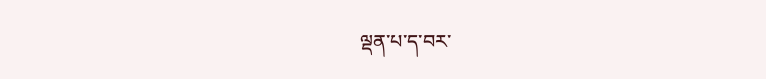ལྡན་པ་ད་བར་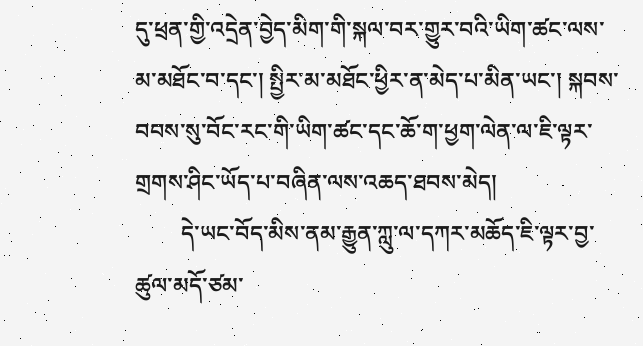དུ་ཕྲན་གྱི་འདྲེན་བྱེད་མིག་གི་སྐལ་བར་གྱུར་བའི་ཡིག་ཚང་ལས་མ་མཐོང་བ་དང་། སྤྱིར་མ་མཐོང་ཕྱིར་ན་མེད་པ་མིན་ཡང་། སྐབས་བབས་སུ་བོང་རང་གི་ཡིག་ཚང་དང་ཆོ་ག་ཕྱག་ལེན་ལ་ཇི་ལྟར་གྲགས་ཤིང་ཡོད་པ་བཞིན་ལས་འཆད་ཐབས་མེད།
        དེ་ཡང་བོད་མིས་ནམ་རྒྱུན་ཀླུ་ལ་དཀར་མཆོད་ཇི་ལྟར་བྱ་ཚུལ་མདོ་ཙམ་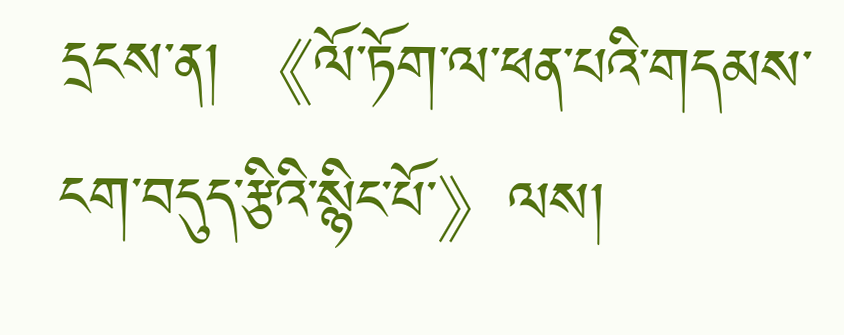དྲངས་ན། 《ལོ་ཏོག་ལ་ཕན་པའི་གདམས་ངག་བདུད་རྩིའི་སྙིང་པོ་》ལས།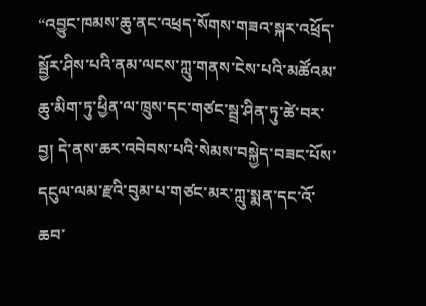“འབྱུང་ཁམས་ཆུ་ནང་འཕྲད་སོགས་གཟའ་སྐར་འཕྲོད་སྦྱོར་ཤིས་པའི་ནམ་ལངས་ཀླུ་གནས་ངེས་པའི་མཚོའམ་ཆུ་མིག་ཏུ་ཕྱིན་ལ་ཁྲུས་དང་གཙང་སྦྲ་ཤིན་ཏུ་ཚེ་བར་བྱ། དེ་ནས་ཆར་འབེབས་པའི་སེམས་བསྐྱེད་བཟང་པོས་དངུལ་ལམ་རྫའི་བུམ་པ་གཙང་མར་ཀླུ་སྨན་དང་འོ་ཆབ་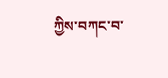ཀྱིས་བཀང་བ་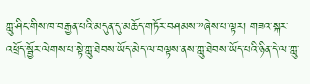ཀླུ་ཤིང་གིས་ཁ་བརྒྱན་པའི་མདུན་དུ་མཆོད་གཏོར་བཤམས་”ཞེས་པ་ལྟར། གཟའ་སྐར་འཕྲོད་སྦྱོར་ལེགས་པ་སྟེ་ཀླུ་ཐེབས་ཡོད་མེད་ལ་བལྟས་ནས་ཀླུ་ཐེབས་ཡོད་པའི་ཉིན་དེ་ལ་ཀླུ་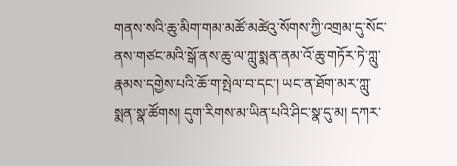གནས་སའི་ཆུ་མིག་གམ་མཚོ་མཚེའུ་སོགས་ཀྱི་འགྲམ་དུ་སོང་ནས་གཙང་མའི་སྒོ་ནས་ཆུ་ལ་ཀླུ་སྨན་ནམ་འོ་ཆུ་གཏོར་ཏེ་ཀླུ་རྣམས་དགྱེས་པའི་ཆོ་ག་སྤེལ་བ་དང་། ཡང་ན་ཐོག་མར་ཀླུ་སྨན་སྣ་ཚོགས། དུག་རིགས་མ་ཡིན་པའི་ཤིང་སྣ་དུ་མ། དཀར་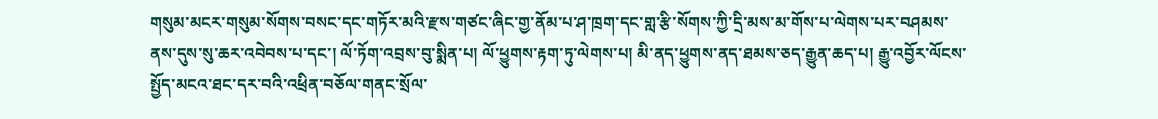གསུམ་མངར་གསུམ་སོགས་བསང་དང་གཏོར་མའི་རྫས་གཙང་ཞིང་གྱ་ནོམ་པ་ཤ་ཁྲག་དང་གླ་རྩི་སོགས་ཀྱི་དྲི་མས་མ་གོས་པ་ལེགས་པར་བཤམས་ནས་དུས་སུ་ཆར་འབེབས་པ་དང་། ལོ་ཏོག་འབྲས་བུ་སྨིན་པ། ལོ་ཕྱུགས་རྟག་ཏུ་ལེགས་པ། མི་ནད་ཕྱུགས་ནད་ཐམས་ཅད་རྒྱུན་ཆད་པ། རྒྱུ་འབྱོར་ལོངས་སྤྱོད་མངའ་ཐང་དར་བའི་འཕྲིན་བཅོལ་གནང་སྲོལ་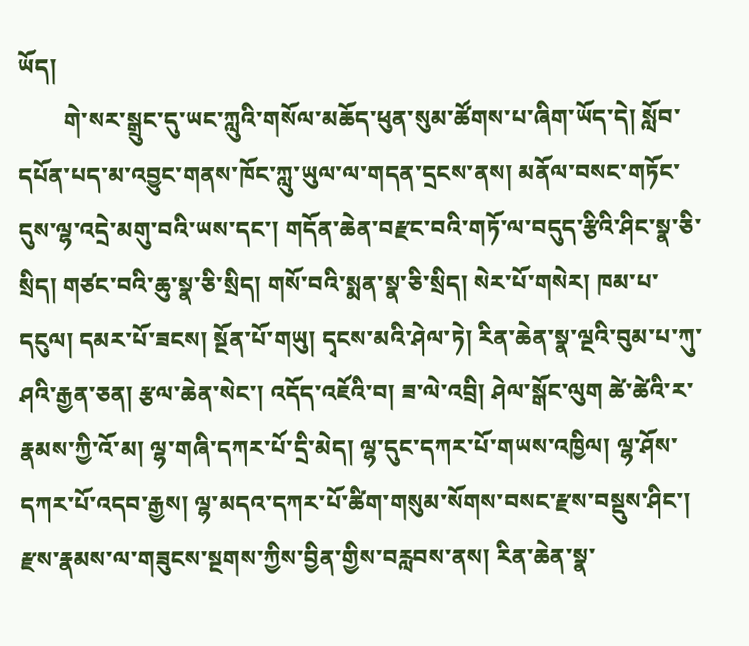ཡོད།
        གེ་སར་སྒྲུང་དུ་ཡང་ཀླུའི་གསོལ་མཆོད་ཕུན་སུམ་ཚོགས་པ་ཞིག་ཡོད་དེ། སློབ་དཔོན་པད་མ་འབྱུང་གནས་ཁོང་ཀླུ་ཡུལ་ལ་གདན་དྲངས་ནས། མནོལ་བསང་གཏོང་དུས་ལྷ་འདྲེ་མགུ་བའི་ཡས་དང་། གདོན་ཆེན་བརྫང་བའི་གཏོ་ལ་བདུད་རྩིའི་ཤིང་སྣ་ཅི་སྲིད། གཙང་བའི་ཆུ་སྣ་ཅི་སྲིད། གསོ་བའི་སྨན་སྣ་ཅི་སྲིད། སེར་པོ་གསེར། ཁམ་པ་དངུལ། དམར་པོ་ཟངས། སྔོན་པོ་གཡུ། དྭངས་མའི་ཤེལ་ཏེ། རིན་ཆེན་སྣ་ལྔའི་བུམ་པ་ཀུ་ཤའི་རྒྱན་ཅན། རྩལ་ཆེན་སེང་། འདོད་འཇོའི་བ། ཟ་ལེ་འབྲི། ཤེལ་སྒོང་ལུག ཚེ་ཚེའི་ར་རྣམས་ཀྱི་འོ་མ། ལྷ་གཞི་དཀར་པོ་དྲི་མེད། ལྷ་དུང་དཀར་པོ་གཡས་འཁྱིལ། ལྷ་ཤོས་དཀར་པོ་འདབ་རྒྱས། ལྷ་མདའ་དཀར་པོ་ཚིག་གསུམ་སོགས་བསང་རྫས་བསྡུས་ཤིང་། རྫས་རྣམས་ལ་གཟུངས་སྔགས་ཀྱིས་བྱིན་གྱིས་བརླབས་ནས། རིན་ཆེན་སྣ་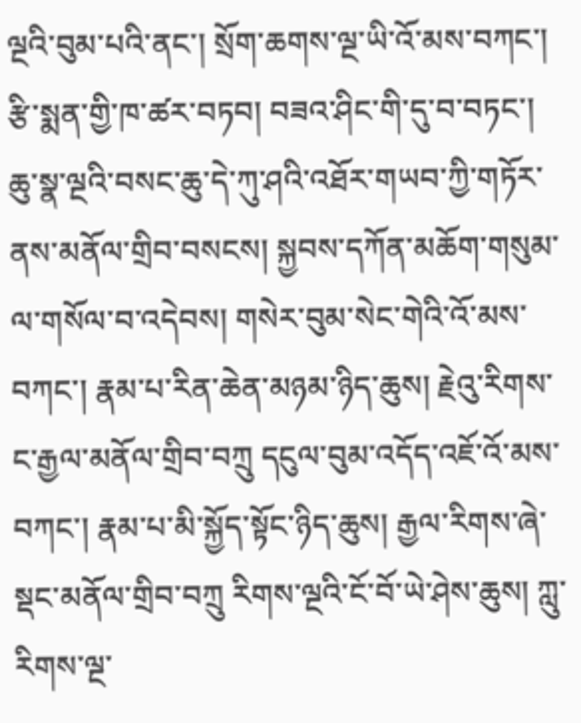ལྔའི་བུམ་པའི་ནང་། སྲོག་ཆགས་ལྔ་ཡི་འོ་མས་བཀང་། རྩི་སྨན་གྱི་ཁ་ཚར་བཏབ། བཟའ་ཤིང་གི་དུ་བ་བཏང་། ཆུ་སྣ་ལྔའི་བསང་ཆུ་དེ་ཀུ་ཤའི་འཐོར་གཡབ་ཀྱི་གཏོར་ནས་མནོལ་གྲིབ་བསངས། སྐྱབས་དཀོན་མཆོག་གསུམ་ལ་གསོལ་བ་འདེབས། གསེར་བུམ་སེང་གེའི་འོ་མས་བཀང་། རྣམ་པ་རིན་ཆེན་མཉམ་ཉིད་ཆུས། རྗེའུ་རིགས་ང་རྒྱལ་མནོལ་གྲིབ་བཀྲུ དངུལ་བུམ་འདོད་འཇོ་འོ་མས་བཀང་། རྣམ་པ་མི་སྐྱོད་སྟོང་ཉིད་ཆུས། རྒྱལ་རིགས་ཞེ་སྡང་མནོལ་གྲིབ་བཀྲུ རིགས་ལྔའི་ངོ་བོ་ཡེ་ཤེས་ཆུས། ཀླུ་རིགས་ལྔ་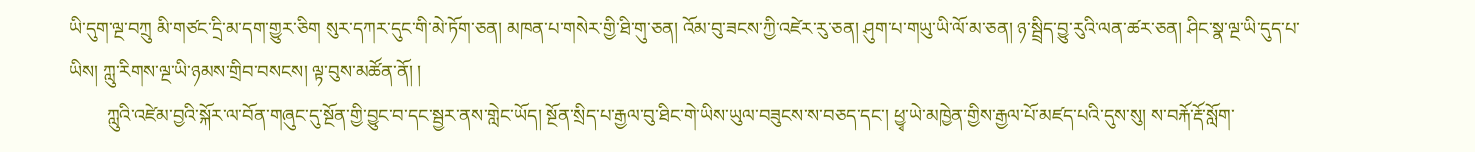ཡི་དུག་ལྔ་བཀྲུ མི་གཙང་དྲི་མ་དག་གྱུར་ཅིག སུར་དཀར་དུང་གི་མེ་ཏོག་ཅན། མཁན་པ་གསེར་གྱི་ཐི་གུ་ཅན། འོམ་བུ་ཟངས་ཀྱི་འཛེར་རུ་ཅན། ཤུག་པ་གཡུ་ཡི་ལོ་མ་ཅན། ཉ་སྦྲིད་བྱུ་རུའི་ལན་ཚར་ཅན། ཤིང་སྣ་ལྔ་ཡི་དུད་པ་ཡིས། ཀླུ་རིགས་ལྔ་ཡི་ཉམས་གྲིབ་བསངས། ལྟ་བུས་མཚོན་ནོ། །
        ཀླུའི་འཛེམ་བྱའི་སྐོར་ལ་བོན་གཞུང་དུ་སྔོན་གྱི་བྱུང་བ་དང་སྦྱར་ནས་གླེང་ཡོད། སྔོན་སྲིད་པ་རྒྱལ་བུ་ཐིང་གེ་ཡིས་ཡུལ་བཟུངས་ས་བཅད་དང་། ཕྱྭ་ཡེ་མཁྱེན་གྱིས་རྒྱལ་པོ་མཛད་པའི་དུས་སུ། ས་བརྐོ་རྡོ་སློག་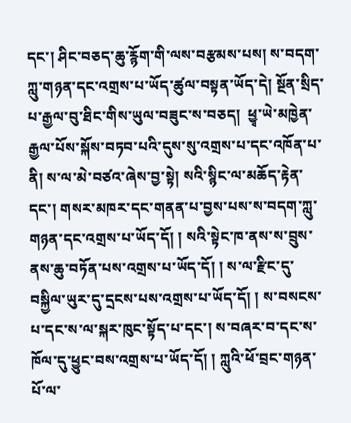དང་། ཤིང་བཅད་ཆུ་རྙོག་གི་ལས་བརྩམས་པས། ས་བདག་ཀླུ་གཉན་དང་འགྲས་པ་ཡོད་ཚུལ་བསྟན་ཡོད་དེ། སྔོན་སྲིད་པ་རྒྱལ་བུ་ཐིང་གིས་ཡུལ་བཟུང་ས་བཅད།  ཕྱྭ་ཡེ་མཁྱེན་རྒྱལ་པོས་སྐོས་བཏབ་པའི་དུས་སུ་འགྲས་པ་དང་འཁོན་པ་ནི། ས་ལ་མེ་བཙའ་ཞེས་བྱ་སྟེ། སའི་སྙིང་ལ་མཆོད་རྟེན་དང་། གསར་མཁར་དང་གནན་པ་བྱས་པས་ས་བདག་ཀླུ་གཉན་དང་འགྲས་པ་ཡོད་དོ། ། སའི་སྟེང་ཁ་ནས་ས་བྲུས་ནས་ཆུ་བཏོན་པས་འགྲས་པ་ཡོད་དོ། ། ས་ལ་རྫིང་དུ་བསྐྱིལ་ཡུར་དུ་དྲངས་པས་འགྲས་པ་ཡོད་དོ། ། ས་བསངས་པ་དང་ས་ལ་སྐར་ཁུང་སྟོད་པ་དང་། ས་བཞར་བ་དང་ས་ཁོལ་དུ་ཕྱུང་བས་འགྲས་པ་ཡོད་དོ། ། ཀླུའི་ཕོ་བྲང་གཉན་པོ་ལ་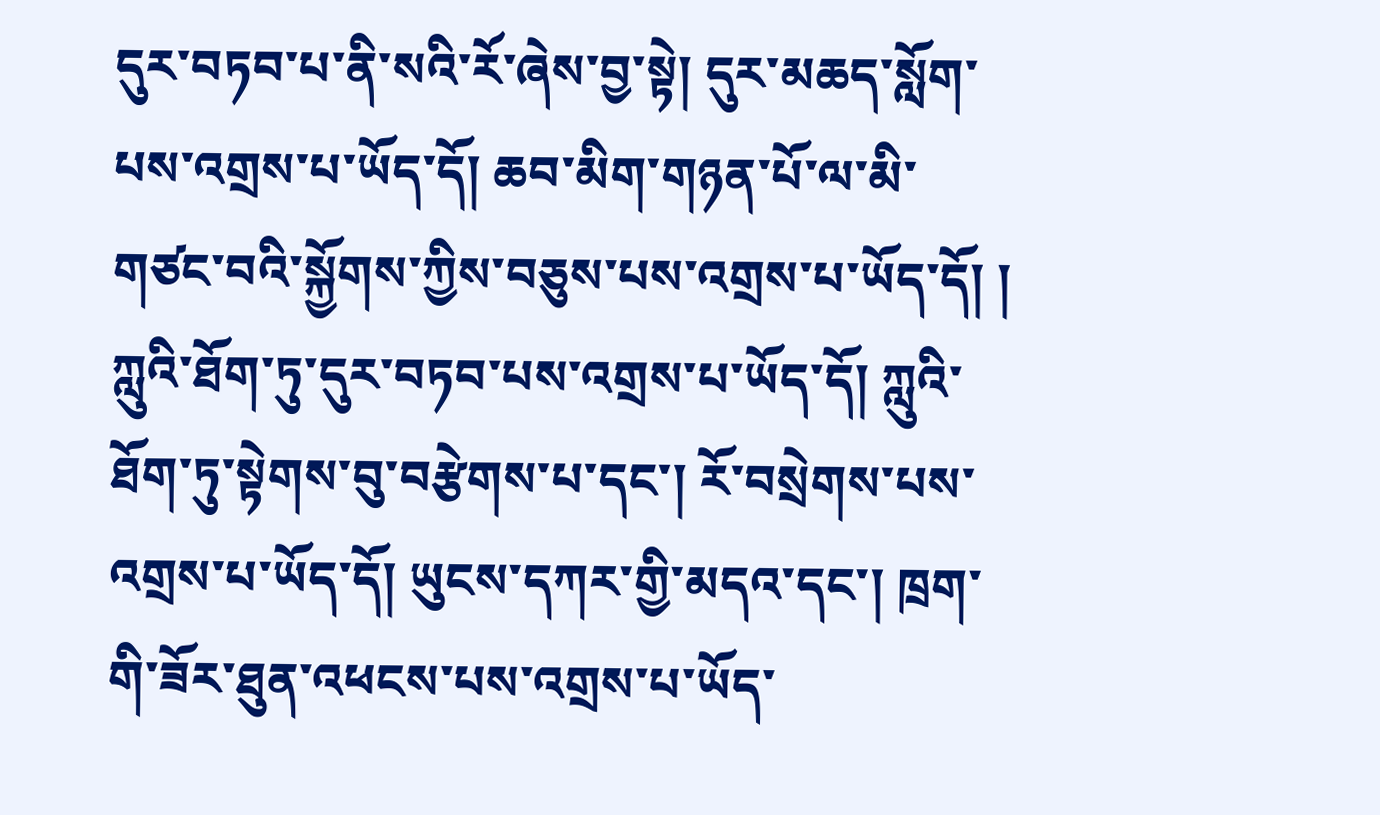དུར་བཏབ་པ་ནི་སའི་རོ་ཞེས་བྱ་སྟེ། དུར་མཆད་སློག་པས་འགྲས་པ་ཡོད་དོ། ཆབ་མིག་གཉན་པོ་ལ་མི་གཙང་བའི་སྐྱོགས་ཀྱིས་བཅུས་པས་འགྲས་པ་ཡོད་དོ། ། ཀླུའི་ཐོག་ཏུ་དུར་བཏབ་པས་འགྲས་པ་ཡོད་དོ། ཀླུའི་ཐོག་ཏུ་སྟེགས་བུ་བརྩེགས་པ་དང་། རོ་བསྲེགས་པས་འགྲས་པ་ཡོད་དོ། ཡུངས་དཀར་གྱི་མདའ་དང་། ཁྲག་གི་ཟོར་ཐུན་འཕངས་པས་འགྲས་པ་ཡོད་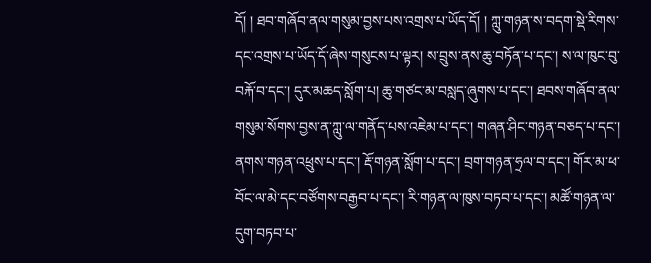དོ། ། ཐབ་གཞོབ་ནལ་གསུམ་བྱས་པས་འགྲས་པ་ཡོད་དོ། ། ཀླུ་གཉན་ས་བདག་སྡེ་རིགས་དང་འགྲས་པ་ཡོད་དོ་ཞེས་གསུངས་པ་ལྟར། ས་བྲུས་ནས་ཆུ་བཏོན་པ་དང་། ས་ལ་ཁུང་བུ་བརྐོ་བ་དང་། དུར་མཆད་སློག་པ། ཆུ་གཙང་མ་བསླད་ཞུགས་པ་དང་། ཐབས་གཞོབ་ནལ་གསུམ་སོགས་བྱས་ན་ཀླུ་ལ་གནོད་པས་འཇེམ་པ་དང་། གཞན་ཤིང་གཉན་བཅད་པ་དང་། ནགས་གཉན་འཕྲུས་པ་དང་། རྡོ་གཉན་སློག་པ་དང་། བྲག་གཉན་ཧྲལ་བ་དང་། གོར་མ་ཕ་བོང་ལ་མེ་དང་བཙོགས་བརྒྱབ་པ་དང་། རི་གཉན་ལ་ཁུས་བཏབ་པ་དང་། མཚོ་གཉན་ལ་དུག་བཏབ་པ་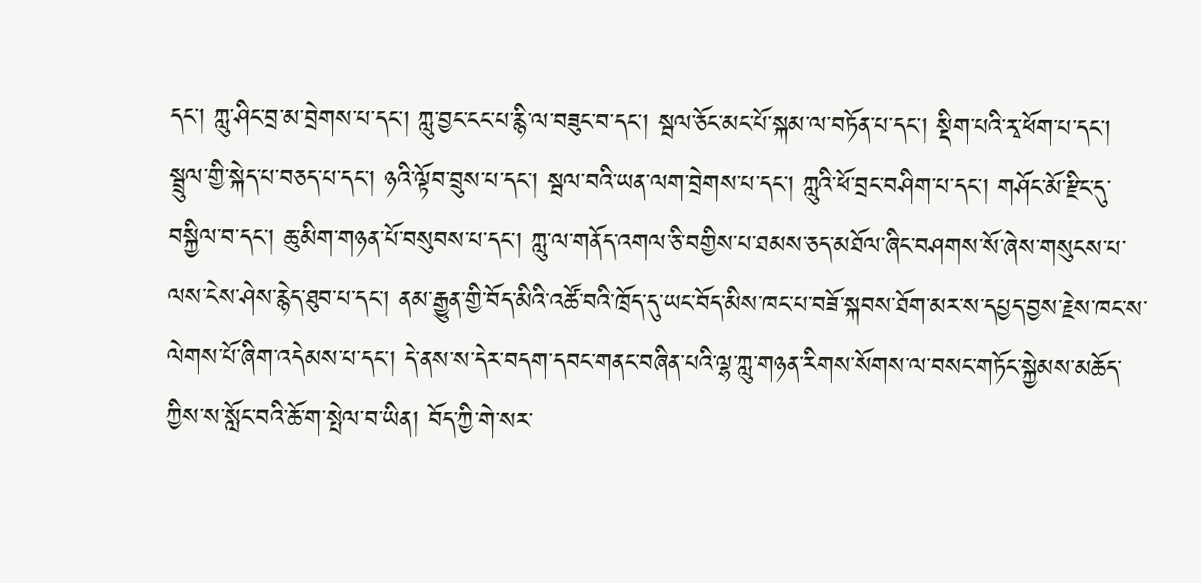དང་། ཀླུ་ཤིང་བྲ་མ་བྲེགས་པ་དང་། ཀླུ་བྱང་ངང་པ་རྙི་ལ་བཟུང་བ་དང་། སྦལ་ཅོང་མང་པོ་སྐམ་ལ་བཏོན་པ་དང་། སྡིག་པའི་རྭ་ཕོག་པ་དང་། སྦྲུལ་གྱི་སྐེད་པ་བཅད་པ་དང་། ཉའི་ལྟོབ་བྲུས་པ་དང་། སྦལ་བའི་ཡན་ལག་བྲེགས་པ་དང་། ཀླུའི་ཕོ་བྲང་བཤིག་པ་དང་། གཤོང་མོ་རྫིང་དུ་བསྐྱིལ་བ་དང་། ཆུ་མིག་གཉན་པོ་བསུབས་པ་དང་། ཀླུ་ལ་གནོད་འགལ་ཅི་བགྱིས་པ་ཐམས་ཅད་མཐོལ་ཞིང་བཤགས་སོ་ཞེས་གསུངས་པ་ལས་ངེས་ཤེས་རྙེད་ཐུབ་པ་དང་། ནམ་རྒྱུན་གྱི་བོད་མིའི་འཚོ་བའི་ཁྲོད་དུ་ཡང་བོད་མིས་ཁང་པ་བཟོ་སྐབས་ཐོག་མར་ས་དཔྱད་བྱས་རྗེས་ཁང་ས་ལེགས་པོ་ཞིག་འདེམས་པ་དང་། དེ་ནས་ས་དེར་བདག་དབང་གནང་བཞིན་པའི་ལྷ་ཀླུ་གཉན་རིགས་སོགས་ལ་བསང་གཏོང་སྐྱེམས་མཆོད་ཀྱིས་ས་སློང་བའི་ཆོ་ག་སྤེལ་བ་ཡིན། བོད་ཀྱི་གེ་སར་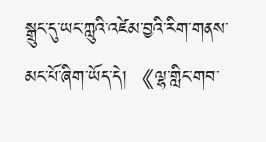སྒྲུང་དུ་ཡང་ཀླུའི་འཛེམ་བྱའི་རིག་གནས་མང་པོ་ཞིག་ཡོད་དེ། 《ལྷ་གླིང་གབ་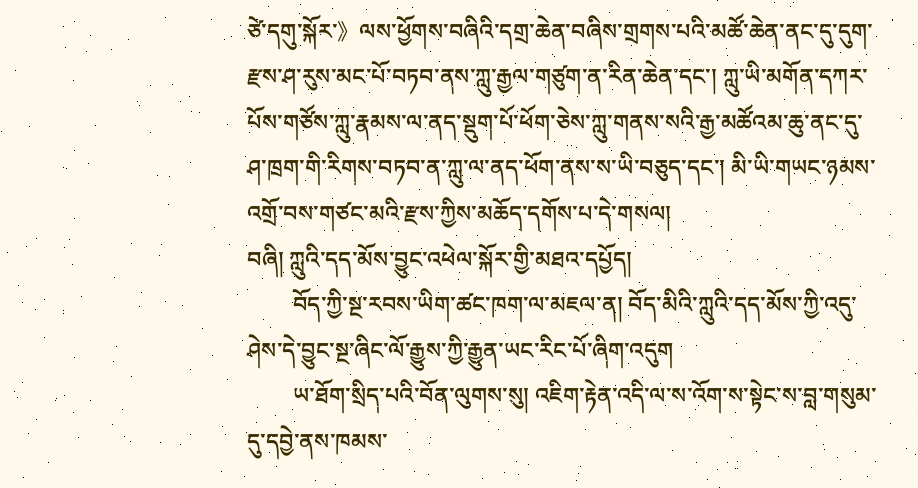ཙེ་དགུ་སྐོར་》ལས་ཕྱོགས་བཞིའི་དགྲ་ཆེན་བཞིས་གྲགས་པའི་མཚོ་ཆེན་ནང་དུ་དུག་རྫས་ཤ་རུས་མང་པོ་བཏབ་ནས་ཀླུ་རྒྱལ་གཙུག་ན་རིན་ཆེན་དང་། ཀླུ་ཡི་མགོན་དཀར་པོས་གཙོས་ཀླུ་རྣམས་ལ་ནད་སྡུག་པོ་ཕོག་ཅེས་ཀླུ་གནས་སའི་རྒྱ་མཚོའམ་ཆུ་ནང་དུ་ཤ་ཁྲག་གི་རིགས་བཏབ་ན་ཀླུ་ལ་ནད་ཕོག་ནས་ས་ཡི་བཅུད་དང་། མི་ཡི་གཡང་ཉམས་འགྲོ་བས་གཙང་མའི་རྫས་ཀྱིས་མཆོད་དགོས་པ་དེ་གསལ།
བཞི། ཀླུའི་དད་མོས་བྱུང་འཕེལ་སྐོར་གྱི་མཐའ་དཔྱོད།
        བོད་ཀྱི་སྔ་རབས་ཡིག་ཚང་ཁག་ལ་མཇལ་ན། བོད་མིའི་ཀླུའི་དད་མོས་ཀྱི་འདུ་ཤེས་དེ་བྱུང་སྔ་ཞིང་ལོ་རྒྱུས་ཀྱི་རྒྱུན་ཡང་རིང་པོ་ཞིག་འདུག
        ཡ་ཐོག་སྲིད་པའི་བོན་ལུགས་སུ། འཇིག་རྟེན་འདི་ལ་ས་འོག་ས་སྟེང་ས་བླ་གསུམ་དུ་དབྱེ་ནས་ཁམས་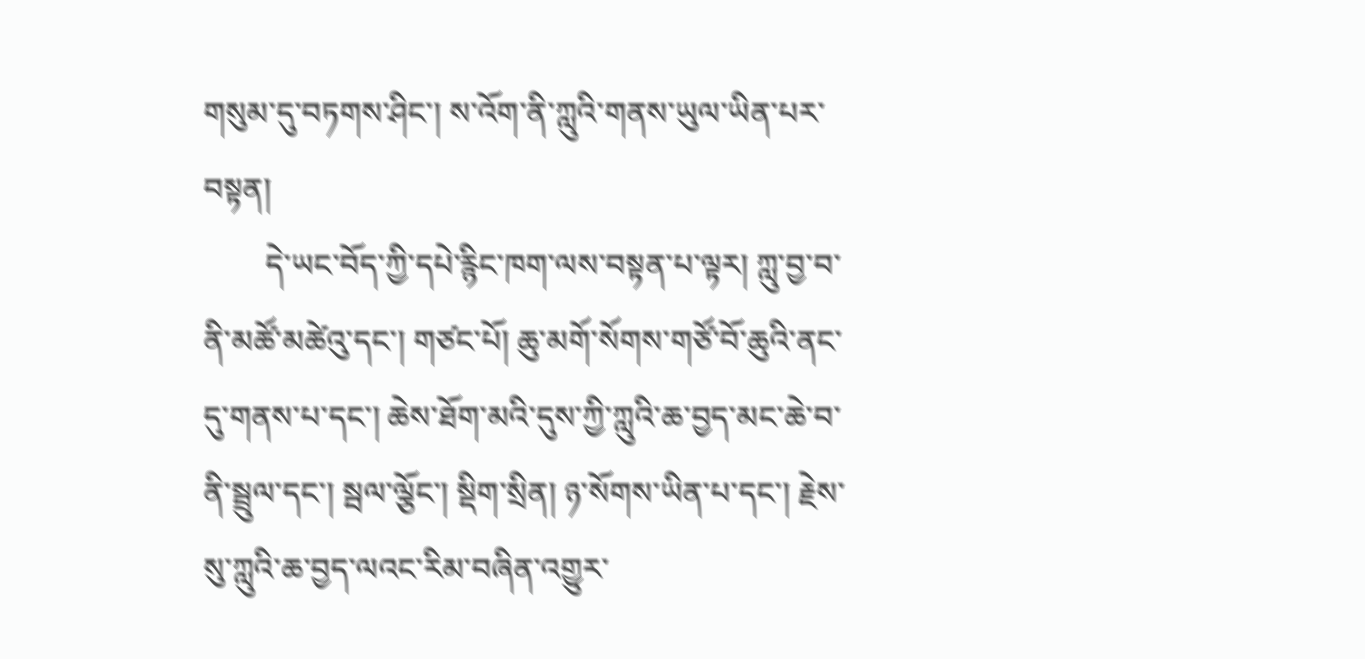གསུམ་དུ་བཏགས་ཤིང་། ས་འོག་ནི་ཀླུའི་གནས་ཡུལ་ཡིན་པར་བསྟན།
        དེ་ཡང་བོད་ཀྱི་དཔེ་རྙིང་ཁག་ལས་བསྟན་པ་ལྟར། ཀླུ་བྱ་བ་ནི་མཚོ་མཚེའུ་དང་། གཙང་པོ། ཆུ་མགོ་སོགས་གཙོ་བོ་ཆུའི་ནང་དུ་གནས་པ་དང་། ཆེས་ཐོག་མའི་དུས་ཀྱི་ཀླུའི་ཆ་བྱད་མང་ཆེ་བ་ནི་སྦྲུལ་དང་། སྦལ་ལྕོང་། སྡིག་སྲིན། ཉ་སོགས་ཡིན་པ་དང་། རྗེས་སུ་ཀླུའི་ཆ་བྱད་ལའང་རིམ་བཞིན་འགྱུར་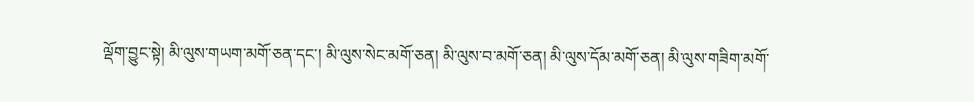ལྡོག་བྱུང་སྟེ། མི་ལུས་གཡག་མགོ་ཅན་དང་། མི་ལུས་སེང་མགོ་ཅན། མི་ལུས་བ་མགོ་ཅན། མི་ལུས་དོམ་མགོ་ཅན། མི་ལུས་གཟིག་མགོ་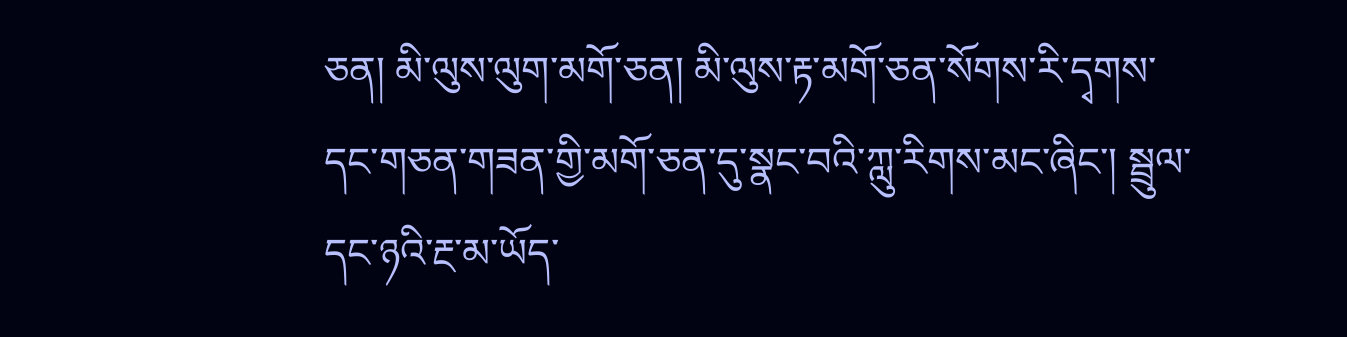ཅན། མི་ལུས་ལུག་མགོ་ཅན། མི་ལུས་རྟ་མགོ་ཅན་སོགས་རི་དྭགས་དང་གཅན་གཟན་གྱི་མགོ་ཅན་དུ་སྣང་བའི་ཀླུ་རིགས་མང་ཞིང་། སྦྲུལ་དང་ཉའི་རྔ་མ་ཡོད་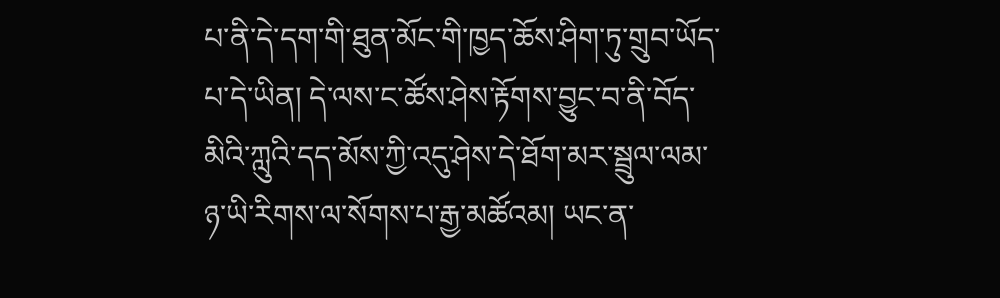པ་ནི་དེ་དག་གི་ཐུན་མོང་གི་ཁྱད་ཆོས་ཤིག་ཏུ་གྲུབ་ཡོད་པ་དེ་ཡིན། དེ་ལས་ང་ཚོས་ཤེས་རྟོགས་བྱུང་བ་ནི་བོད་མིའི་ཀླུའི་དད་མོས་ཀྱི་འདུ་ཤེས་དེ་ཐོག་མར་སྦྲུལ་ལམ་ཉ་ཡི་རིགས་ལ་སོགས་པ་རྒྱ་མཚོའམ། ཡང་ན་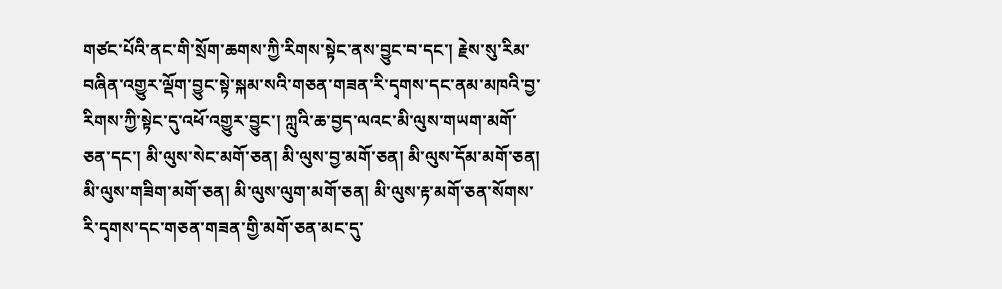གཙང་པོའི་ནང་གི་སྲོག་ཆགས་ཀྱི་རིགས་སྟེང་ནས་བྱུང་བ་དང་། རྗེས་སུ་རིམ་བཞིན་འགྱུར་ལྡོག་བྱུང་སྟེ་སྐམ་སའི་གཅན་གཟན་རི་དྭགས་དང་ནམ་མཁའི་བྱ་རིགས་ཀྱི་སྟེང་དུ་འཕོ་འགྱུར་བྱུང་། ཀླུའི་ཆ་བྱད་ལའང་མི་ལུས་གཡག་མགོ་ཅན་དང་། མི་ལུས་སེང་མགོ་ཅན། མི་ལུས་བྱ་མགོ་ཅན། མི་ལུས་དོམ་མགོ་ཅན། མི་ལུས་གཟིག་མགོ་ཅན། མི་ལུས་ལུག་མགོ་ཅན། མི་ལུས་རྟ་མགོ་ཅན་སོགས་རི་དྭགས་དང་གཅན་གཟན་གྱི་མགོ་ཅན་མང་དུ་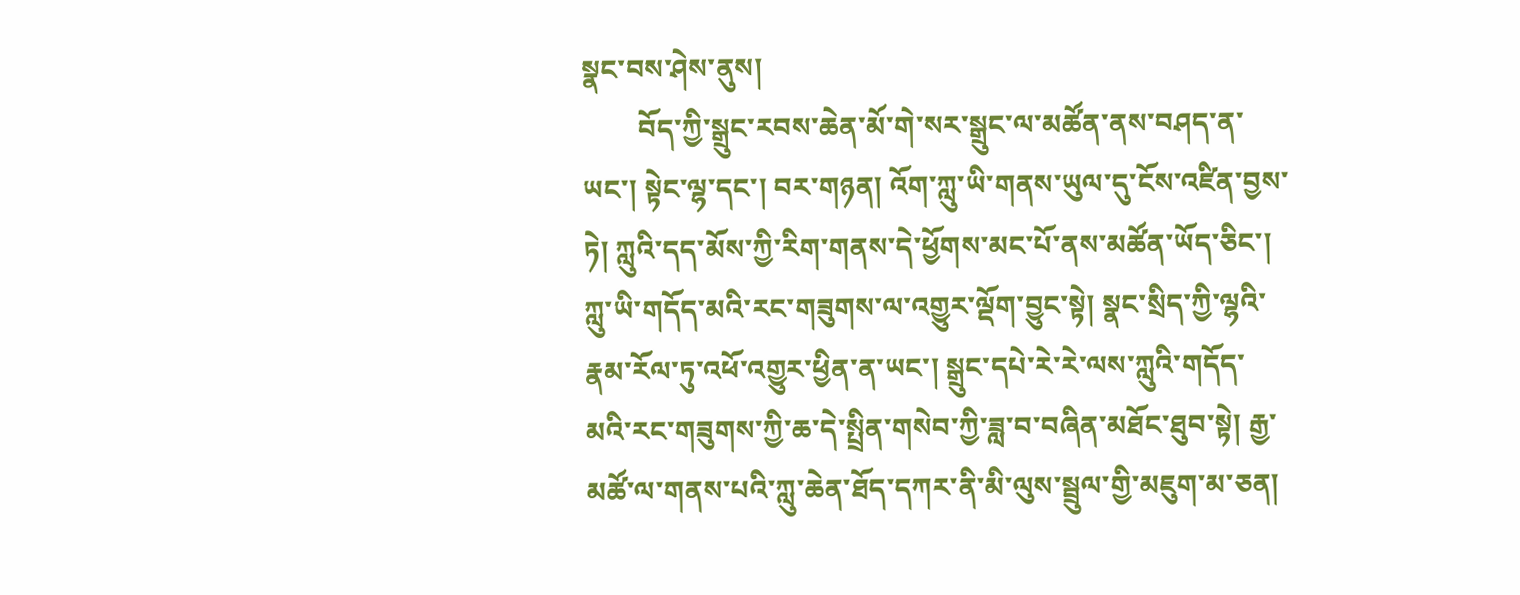སྣང་བས་ཤེས་ནུས།
        བོད་ཀྱི་སྒྲུང་རབས་ཆེན་མོ་གེ་སར་སྒྲུང་ལ་མཚོན་ནས་བཤད་ན་ཡང་། སྟེང་ལྷ་དང་། བར་གཉན། འོག་ཀླུ་ཡི་གནས་ཡུལ་དུ་ངོས་འཛིན་བྱས་ཏེ། ཀླུའི་དད་མོས་ཀྱི་རིག་གནས་དེ་ཕྱོགས་མང་པོ་ནས་མཚོན་ཡོད་ཅིང་། ཀླུ་ཡི་གདོད་མའི་རང་གཟུགས་ལ་འགྱུར་ལྡོག་བྱུང་སྟེ། སྣང་སྲིད་ཀྱི་ལྷའི་རྣམ་རོལ་ཏུ་འཕོ་འགྱུར་ཕྱིན་ན་ཡང་། སྒྲུང་དཔེ་རེ་རེ་ལས་ཀླུའི་གདོད་མའི་རང་གཟུགས་ཀྱི་ཆ་དེ་སྤྲིན་གསེབ་ཀྱི་ཟླ་བ་བཞིན་མཐོང་ཐུབ་སྟེ། རྒྱ་མཚོ་ལ་གནས་པའི་ཀླུ་ཆེན་ཐོད་དཀར་ནི་མི་ལུས་སྦྲུལ་གྱི་མཇུག་མ་ཅན།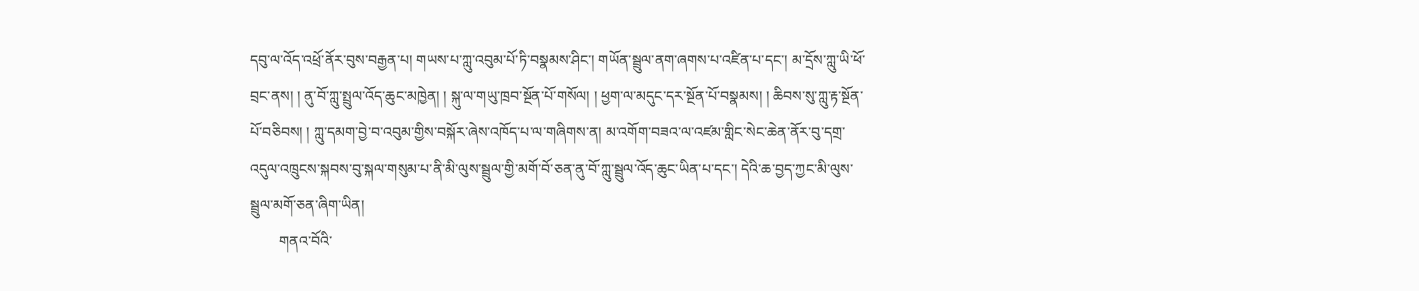དབུ་ལ་འོད་འཕྲོ་ནོར་བུས་བརྒྱན་པ། གཡས་པ་ཀླུ་འབུམ་པོ་ཏི་བསྣམས་ཤིང་། གཡོན་སྦྲུལ་ནག་ཞགས་པ་འཛིན་པ་དང་། མ་དྲོས་ཀླུ་ཡི་ཕོ་བྲང་ནས། ། ནུ་བོ་ཀླུ་སྤྲུལ་འོད་ཆུང་མཁྱེན། ། སྐུ་ལ་གཡུ་ཁྲབ་སྔོན་པོ་གསོལ། ། ཕྱག་ལ་མདུང་དར་སྔོན་པོ་བསྣམས། ། ཆིབས་སུ་ཀླུ་རྟ་སྔོན་པོ་བཅིབས། ། ཀླུ་དམག་བྱེ་བ་འབུམ་གྱིས་བསྐོར་ཞེས་འཁོད་པ་ལ་གཞིགས་ན། མ་འགོག་བཟའ་ལ་འཛམ་གླིང་སེང་ཆེན་ནོར་བུ་དགྲ་འདུལ་འཁྲུངས་སྐབས་བུ་སྐལ་གསུམ་པ་ནི་མི་ལུས་སྦྲུལ་གྱི་མགོ་བོ་ཅན་ནུ་བོ་ཀླུ་སྦྲུལ་འོད་ཆུང་ཡིན་པ་དང་། དེའི་ཆ་བྱད་ཀྱང་མི་ལུས་སྦྲུལ་མགོ་ཅན་ཞིག་ཡིན།
        གནའ་བོའི་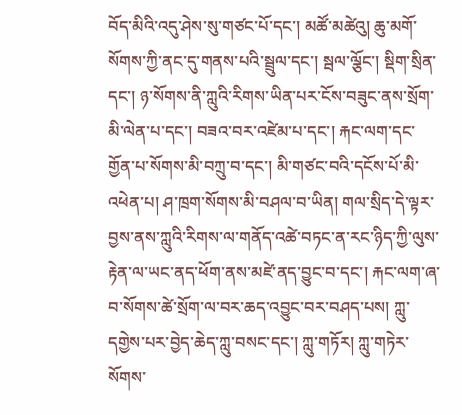བོད་མིའི་འདུ་ཤེས་སུ་གཙང་པོ་དང་། མཚོ་མཚེའུ། ཆུ་མགོ་སོགས་ཀྱི་ནང་དུ་གནས་པའི་སྦྲུལ་དང་། སྦལ་ལྕོང་། སྡིག་སྲིན་དང་། ཉ་སོགས་ནི་ཀླུའི་རིགས་ཡིན་པར་ངོས་བཟུང་ནས་སྲོག་མི་ལེན་པ་དང་། བཟའ་བར་འཛེམ་པ་དང་། རྐང་ལག་དང་གྱོན་པ་སོགས་མི་བཀྲུ་བ་དང་། མི་གཙང་བའི་དངོས་པོ་མི་འཕེན་པ། ཤ་ཁྲག་སོགས་མི་བཤལ་བ་ཡིན། གལ་སྲིད་དེ་ལྟར་བྱས་ནས་ཀླུའི་རིགས་ལ་གནོད་འཚེ་བཏང་ན་རང་ཉིད་ཀྱི་ལུས་རྟེན་ལ་ཡང་ནད་ཕོག་ནས་མཛེ་ནད་བྱུང་བ་དང་། རྐང་ལག་ཞ་བ་སོགས་ཚེ་སྲོག་ལ་བར་ཆད་འབྱུང་བར་བཤད་པས། ཀླུ་དགྱེས་པར་བྱེད་ཆེད་ཀླུ་བསང་དང་། ཀླུ་གཏོར། ཀླུ་གཏེར་སོགས་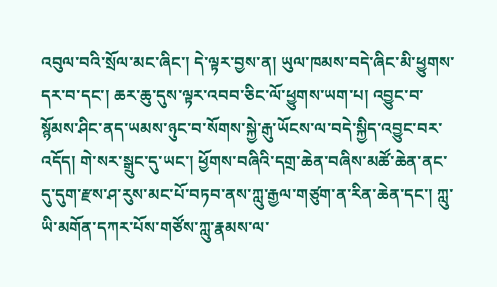འབུལ་བའི་སྲོལ་མང་ཞིང་། དེ་ལྟར་བྱས་ན། ཡུལ་ཁམས་བདེ་ཞིང་མི་ཕྱུགས་དར་བ་དང་། ཆར་ཆུ་དུས་ལྟར་འབབ་ཅིང་ལོ་ཕྱུགས་ཡག་པ། འབྱུང་བ་སྙོམས་ཤིང་ནད་ཡམས་ཉུང་བ་སོགས་སྐྱེ་རྒུ་ཡོངས་ལ་བདེ་སྐྱིད་འབྱུང་བར་འདོད། གེ་སར་སྒྲུང་དུ་ཡང་། ཕྱོགས་བཞིའི་དགྲ་ཆེན་བཞིས་མཚོ་ཆེན་ནང་དུ་དུག་རྫས་ཤ་རུས་མང་པོ་བཏབ་ནས་ཀླུ་རྒྱལ་གཙུག་ན་རིན་ཆེན་དང་། ཀླུ་ཡི་མགོན་དཀར་པོས་གཙོས་ཀླུ་རྣམས་ལ་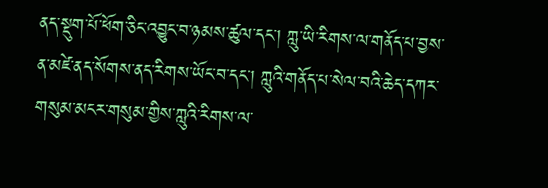ནད་སྡུག་པོ་ཕོག་ཅིང་འབྱུང་བ་ཉམས་ཚུལ་དང་། ཀླུ་ཡི་རིགས་ལ་གནོད་པ་བྱས་ན་མཛེ་ནད་སོགས་ནད་རིགས་ཡོང་བ་དང་། ཀླུའི་གནོད་པ་སེལ་བའི་ཆེད་དཀར་གསུམ་མངར་གསུམ་གྱིས་ཀླུའི་རིགས་ལ་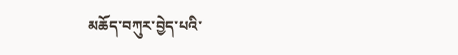མཆོད་བཀུར་བྱེད་པའི་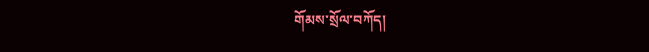གོམས་སྲོལ་བཀོད།